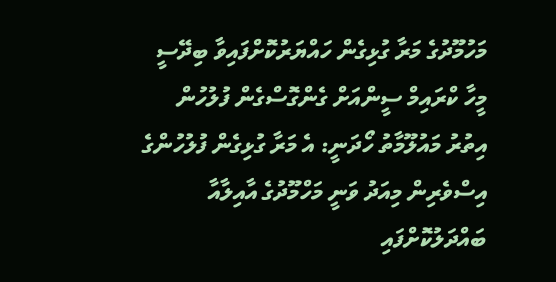މަހުމޫދުގެ މަރާ ގުޅިގެން ހައްޔަރުކޮށްފައިވާ ބިދޭސީ މީހާ ކްރައިމް ސީންއަށް ގެންގޮސްގެން ފުލުހުން އިތުރު މައުލޫމާތު ހޯދަނީ: އެ މަރާ ގުޅިގެން ފުލުހުންގެ އިސްވެރިން މިއަދު ވަނީ މަހްމޫދުގެ އާއިލާއާ ބައްދަލުކޮށްފައި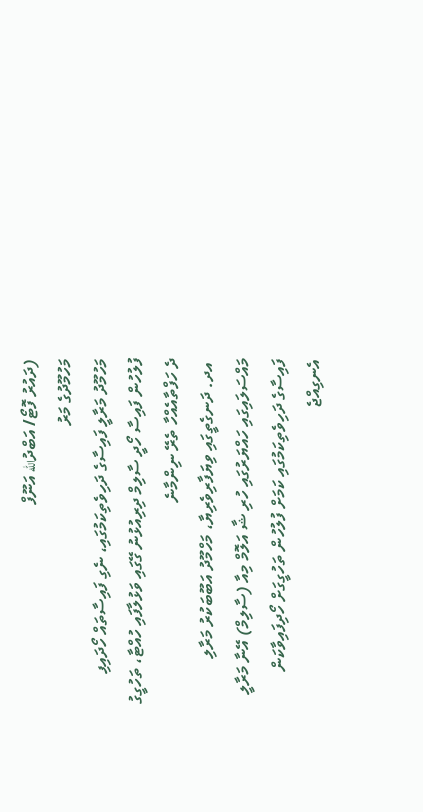(ދައުރު ފޮޓޯ/ އަބްދުالله އަނޫފް
މަހުމޫދުގެ މަރު
މަހުމޫދު މަރާލީ ފައިސާގެ ދަހިވެތިކަމުގައި، ނެގި ފައިސާތައް ހޯދައިފި
ފުލުހުން ފައިސާ ހޯދީ ސާލިމް ދިރިއުޅުނު ގޭގައި ވަޅުލާފައި ހުއްޓާ، ތަހުގީގު ދެ ހަފްތާއެއްހާ ތެރޭ ނިންމާނެ
 އދ. ދަނގެތީގައި ވިޔަފާރިވެރިޔާ، މަހްމޫދު އަބޫބަކުރު މަރާލި މައްސަލައިގައި ހައްޔަރުގައި ހުރި ޝާ އަލޮމް މިއާ (ސާލިމް) އޭނާ މަރާލީ ފައިސާގެ ދަހިވެތިކަމުގައި ކަމަށް ފުލުހުން ތަހުގީގަށް ހޯދިފައިވާކަން އެނގިއްޖެ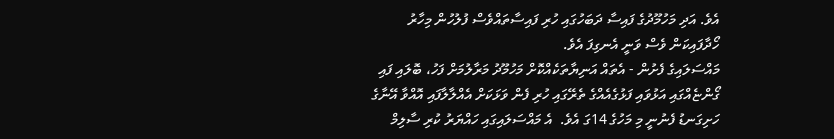އެވެ. އަދި މަހުމޫދުގެ ފައިސާ ދަބަހުގައި ހުރި ފައިސާތައްވެސް ފުލުހުން މިހާރު ހޯދާފައިކަން ވެސް ވަނީ އެނގިފަ އެވެ.
މައްސަލައިގެ ފެށުން - އެތައް އަނިޔާތަކެއްކޮށް މަހުމޫދު މަރާލުމަށް ފަހު، ބޮލައި ފައި ގޯންޏެއްގައި އަޅުވައި ފަޅުގެއެއްގެ ތެރޭގައި ހުރި ފެން ވަޅަކަށް އެއްލާލާފައި އޮއްވާ އޭނާގެ ހަށިގަނޑު ފެނުނީ މި މަހުގެ 14ގަ އެވެ.  އެ މައްސަލައިގައި ހައްޔަރު ކުރި ސާލިމް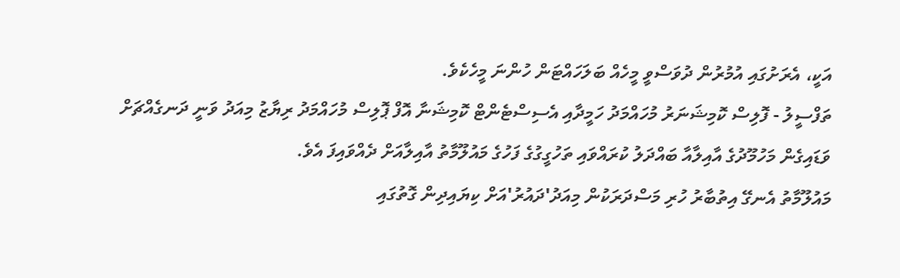އަކީ، އެރަށުގައި އުމުރުން ދުވަސްވީ މީހެއް ބަލަހައްޓަން ހުންނަ މީހެކެވެ.
ތަފްސީލު - ފޮލިސް ކޮމިޝަނަރު މުހައްމަދު ހަމީދާއި އެސިސްޓެންޓް ކޮމިޝަނާ އޮފް ޕޮލިސް މުހައްމަދު ރިޔާޒު މިއަދު ވަނީ ދަނގެއްޗަށް ވަޑައިގެން މަހުމޫދުގެ އާއިލާއާ ބައްދަލު ކުރައްވައި ތަހުގީގުގެ ފަހުގެ މައުލޫމާތު އާއިލާއަށް ދެއްވައިފަ އެވެ.
މައުލޫމާތު އެނގޭ އިތުބާރު ހުރި މަސްދަރަކުން މިއަދު'ދައުރު'އަށް ކިޔައިދިން ގޮތުގައި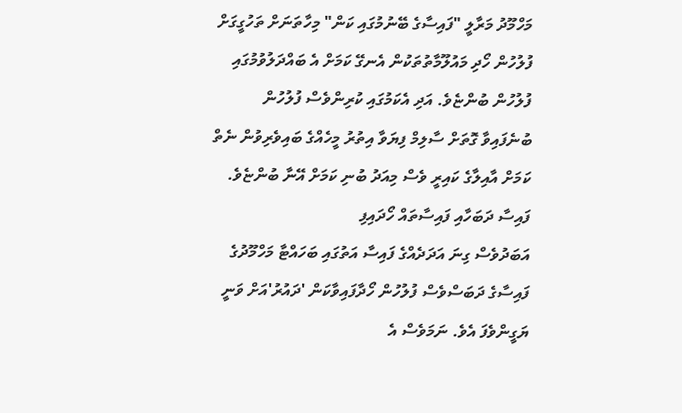މަހްމޫދު މަރާލީ "ފައިސާގެ ބޭނުމުގައި ކަން" މިހާތަނަށް ތަހުގީގަށް ފުލުހުން ހޯދި މައުލޫމާތުތަކުން އެނގޭ ކަމަށް އެ ބައްދަލުވުމުގައި ފުލުހުން ބުންޏެވެ. އަދި އެކަމުގައި ކުރިންވެސް ފުލުހުން ބުނެފައިވާ ގޮތަށް ސާލިމް ފިޔަވާ އިތުރު މީހެއްގެ ބައިވެރިވުން ނެތް ކަމަށް އާއިލާގެ ކައިރީ ވެސް މިއަދު ބުނި ކަމަށް އޭނާ ބުންޏެވެ.
ފައިސާ ދަބަހާއި ފައިސާތައް ހޯދައިފި
އަބަދުވެސް ގިނަ އަދަދެއްގެ ފައިސާ އަތުގައި ބަހައްޓާ މަހްމޫދުގެ ފައިސާގެ ދަބަސްވެސް ފުލުހުން ހޯދާފައިވާކަން 'ދައުރު'އަށް ވަނީ ޔަގީންވެފަ އެވެ. ނަމަވެސް އެ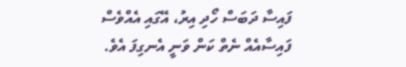ފައިސާ ދަބަސް ހޯދި އިރު، އޭގައި އެއްވެސް ފައިސާއެއް ނެތް ކަން ވަނީ އެނގިފަ އެވެ.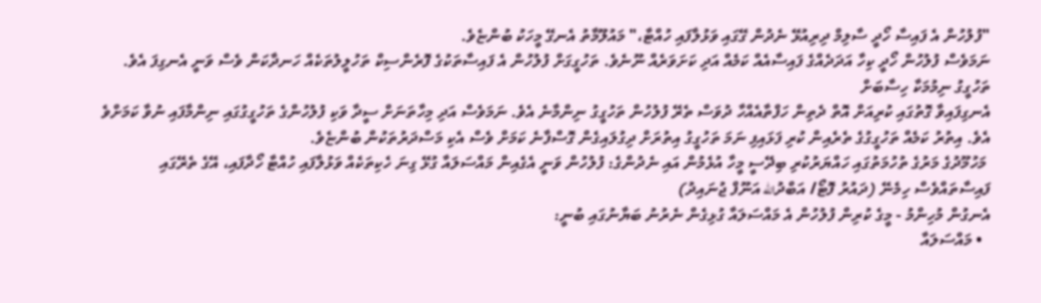"ފުލުހުން އެ ފައިސާ ހޯދީ ސާލިމް ދިރިއުޅޭ ނެދުން ގޭގައި ވަޅުލާފައި ހުއްޓާ،" މައުލޫމާތު އެނގޭ މީހަކު ބުންޏެވެ.
ނަމަވެސް ފުލުހުން ހޯދީ ކިހާ އަދަދެއްގެ ފައިސާއެއް ކަމެއް އަދި ކަށަވަރެއް ނޫނެވެ. ތަހުގީގަށް ފުލުހުން އެ ފައިސާތަކުގެ ފޮރެންސިކް ތަހުލީލުތަކެއް ހަނދާކަން ވެސް ވަނީ އެނގިފަ އެވެ.
ތަހުގީގު ނިމުމަކާ ހިސާބަށް
އެނގިފައިވާ ގޮތުގައި ކުރިއަށް އޮތް ދެތިން ހަފްތާއެއްހާ ދުވަސް ތެރޭ ފުލުހުން ތަހުގީގު ނިންމާނެ އެވެ. ނަމަވެސް އަދި މިހާތަނަށް ސީދާ ވަކި ފުލުހުންގެ ތަހުގީގުގައި ނިންމާފައި ނުވާ ކަމަށްވެ އެވެ. އިތުރު ކަމެއް ތަހުގީގުގެ ތެރެއިން ކުރި ފަޅައިފި ނަމަ ތަހުގީގު އިތުރަށް ދިގުލައިގެން ގޮސްފާނެ ކަމަށް ވެސް އެކި މަސްދަރުތަކުން ބުންޏެވެ.
 މަހުމޫދުގެ މަރުގެ ތުހުމަތުގައި ހައްޔަރުކުރި ބިދޭސީ މީހާ އުޅެމުން އައި ނެދުންގެ: ފުލުހުން ވަނީ އެގެއިން މައްސަލައާ ގުޅޭ ގިނަ ހެކިތަކެއް ވަޅުލާފައި ހުއްޓާ ހޯދާފައި، އޭގެ ތެރޭގައި ފައިސާތައްވެސް ހިމެނޭ (ދައުރު ފޮޓޯ/ އަބްދުالله އަނޫފް ޖުނައިދު)
އެނގުން މުހިންމު - މީގެ ކުރިން ފުލުހުން އެ މައްސަލައާ ގުޅިގެން ނެރުނު ބަޔާނުގައި ބުނީ:
  • މައްސަލައާ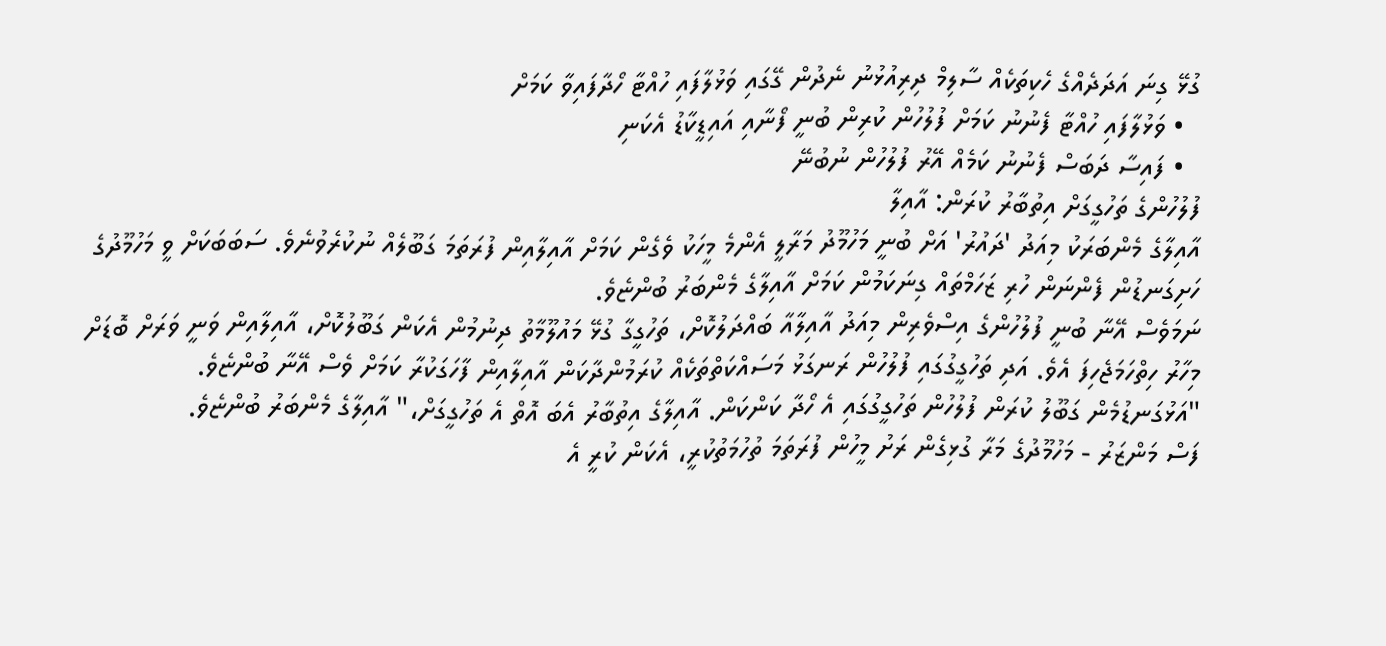ގުޅޭ ގިނަ އަދަދެއްގެ ހެކިތަކެއް ސާލިމް ދިރިއުޅުނު ނެދުން ގޭގައި ވަޅުލާފައި ހުއްޓާ ހޯދާފައިވާ ކަމަށް
  • ވަޅުލާފައި ހުއްޓާ ފެނުނު ކަމަށް ފުލުހުން ކުރިން ބުނީ ފޯނާއި އައިޑީކާޑު އެކަނި
  • ފައިސާ ދަބަސް ފެނުނު ކަމެއް އޭރު ފުލުހުން ނުބުނޭ
ފުލުހުންގެ ތަހުގީގަށް އިތުބާރު ކުރަން: އާއިލާ
އާއިލާގެ މެންބަރަކު މިއަދު 'ދައުރު' އަށް ބުނީ މަހުމޫދު މަރާލީ އެންމެ މީހަކު ވެގެން ކަމަށް އާއިލާއިން ފުރަތަމަ ގަބޫލެއް ނުކުރެވުނެވެ. ސަބަބަކަށް ވީ މަހުމޫދުގެ ހަށިގަނޑުން ފެންނަން ހުރި ޒަހަމްތައް ގިނަކަމުން ކަމަށް އާއިލާގެ މެންބަރު ބުންޏެވެ.
ނަމަވެސް އޭނާ ބުނީ ފުލުހުންގެ އިސްވެރިން މިއަދު އާއިލާއާ ބައްދަލުކޮށް، ތަހުގީގާ ގުޅޭ މައުލޫމާތު ދިނުމުން އެކަން ގަބޫލުކޮށް، އާއިލާއިން ވަނީ ވަރަށް ބޮޑަށް މިހާރު ހިތްހަމަޖެހިފަ އެވެ. އަދި ތަހުގީގުގައި ފުލުހުން ރަނގަޅު މަސައްކަތްތަކެއް ކުރަމުންދާކަން އާއިލާއިން ފާހަގަކުރާ ކަމަށް ވެސް އޭނާ ބުންޏެވެ.
"އަޅުގަނޑުމެން ގަބޫލު ކުރަން ފުލުހުން ތަހުގީގުގައި އެ ހޯދާ ކަންކަން. އާއިލާގެ އިތުބާރު އެބަ އޮތް އެ ތަހުގީގަށް،" އާއިލާގެ މެންބަރު ބުންޏެވެ.
ފަސް މަންޒަރު - މަހުމޫދުގެ މަރާ ގުޅިގެން ރަށު މީހުން ފުރަތަމަ ތުހުމަތުކުރީ، އެކަން ކުރީ އެ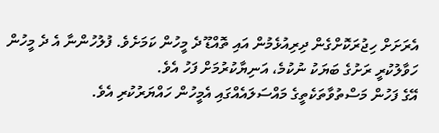އެރަށަށް ހިޖުރަކޮށްގެން ދިރިއުޅެމުން އައި ތޮއްޑޫ ދެ މީހުން ކަމަށެވެ. ފުލުހުންނާ އެ ދެ މީހުން ހަވާލުކުރީ ރަށުގެ ބަޔަކު ނުކުމެ، އަނިޔާކުރުމަށް ފަހު އެވެ.
އޭގެ ފަހުން މަސްތުވާތަކެތީގެ މައްސަލައެއްގައި އެމީހުން ހައްޔަރުކުރި އެވެ.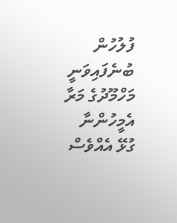ފުލުހުން ބުނެފައިވަނީ މަހްމޫދުގެ މަރާ އެމީހުންނާ ގުޅޭ އެއްވެސް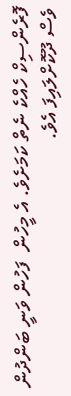ފޮރެންސިކް ހެއްކެ ނެތް ކަމަށެވެ. އެ މީހުން  ފަހުން ވަނީ ބަންދުން ވެސް ދޫކޮށްލައިފަ އެވެ.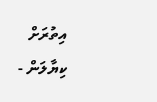އިތުރަށް ކިޔާލަން -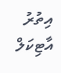އިތުރު އާޓިކަލް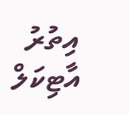އިތުރު އާޓިކަލް